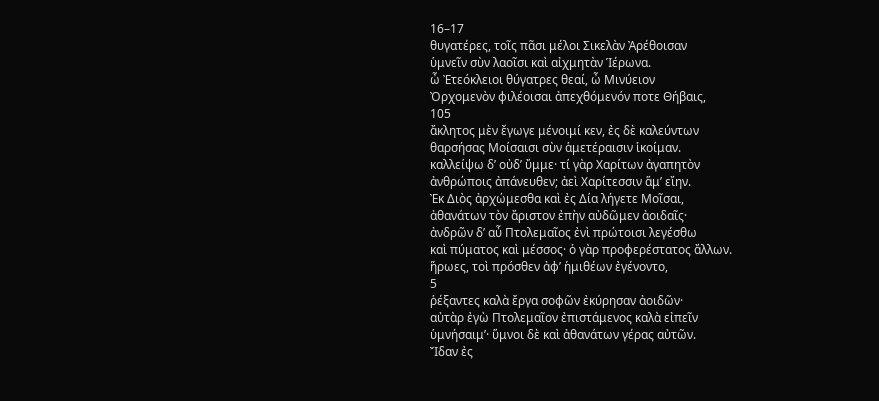16–17
θυγατέρες, τοῖς πᾶσι μέλοι Σικελὰν Ἀρέθοισαν
ὑμνεῖν σὺν λαοῖσι καὶ αἰχμητὰν Ἱέρωνα.
ὦ Ἐτεόκλειοι θύγατρες θεαί, ὦ Μινύειον
Ὀρχομενὸν φιλέοισαι ἀπεχθόμενόν ποτε Θήβαις,
105
ἄκλητος μὲν ἔγωγε μένοιμί κεν, ἐς δὲ καλεύντων
θαρσήσας Μοίσαισι σὺν ἁμετέραισιν ἱκοίμαν.
καλλείψω δʼ οὐδʼ ὔμμε· τί γὰρ Χαρίτων ἀγαπητὸν
ἀνθρώποις ἀπάνευθεν; ἀεὶ Χαρίτεσσιν ἅμʼ εἴην.
Ἐκ Διὸς ἀρχώμεσθα καὶ ἐς Δία λήγετε Μοῖσαι,
ἀθανάτων τὸν ἄριστον ἐπὴν αὐδῶμεν ἀοιδαῖς·
ἀνδρῶν δʼ αὖ Πτολεμαῖος ἐνὶ πρώτοισι λεγέσθω
καὶ πύματος καὶ μέσσος· ὁ γὰρ προφερέστατος ἄλλων.
ἥρωες, τοὶ πρόσθεν ἀφʼ ἡμιθέων ἐγένοντο,
5
ῥέξαντες καλὰ ἔργα σοφῶν ἐκύρησαν ἀοιδῶν·
αὐτὰρ ἐγὼ Πτολεμαῖον ἐπιστάμενος καλὰ εἰπεῖν
ὑμνήσαιμʼ· ὕμνοι δὲ καὶ ἀθανάτων γέρας αὐτῶν.
Ἴδαν ἐς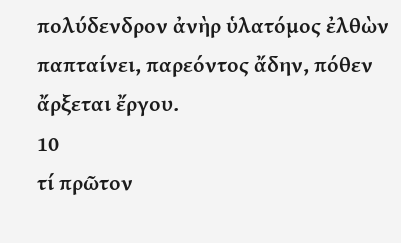πολύδενδρον ἀνὴρ ὑλατόμος ἐλθὼν
παπταίνει, παρεόντος ἄδην, πόθεν ἄρξεται ἔργου.
10
τί πρῶτον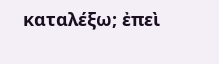καταλέξω; ἐπεὶ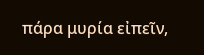πάρα μυρία εἰπεῖν,